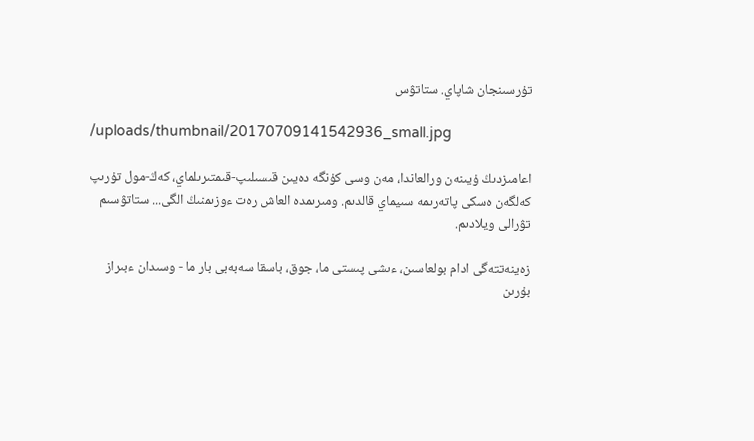تۇرسىنجان شاپاي. ستاتۋس

/uploads/thumbnail/20170709141542936_small.jpg

اعامىزدىڭ ۇيىنەن ورالعاندا، مەن وسى كۇنگە دەيىن قىسىلىپ-قىمتىرىلماي، كەڭ-مول تۇرىپ كەلگەن ەسكى پاتەرىمە سىيماي قالدىم. ومىرىمدە العاش رەت ءوزىمنىڭ الگى... ستاتۋسىم تۋرالى ويلادىم.

زەينەتتەگى ادام بولعاسىن، ءىشى پىستى ما، جوق، باسقا سەبەبى بار ما - وسىدان ءبىراز بۇرىن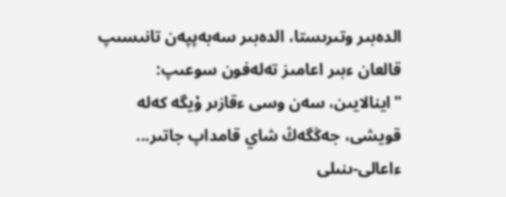الدەبىر وتىرىستا، الدەبىر سەبەپپەن تانىسىپ قالعان ءبىر اعامىز تەلەفون سوعىپ: "اينالايىن، سەن وسى ءقازىر ۇيگە كەلە قويشى، جەڭگەڭ شاي قامداپ جاتىر... ءاعالى-ىنىلى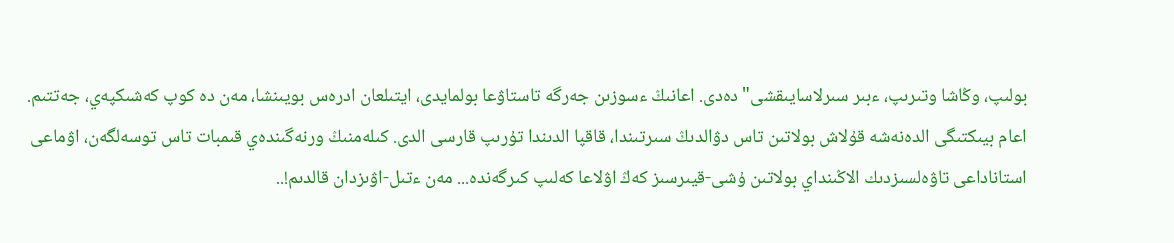بولىپ، وڭاشا وتىرىپ، ءبىر سىرلاسايىقشى" دەدى. اعانىڭ ءسوزىن جەرگە تاستاۋعا بولمايدى، ايتىلعان ادرەس بويىنشا، مەن دە كوپ كەشىكپەي، جەتتىم. اعام بيىكتىگى الدەنەشە قۇلاش بولاتىن تاس دۋالدىڭ سىرتىندا، قاقپا الدىندا تۇرىپ قارسى الدى. كىلەمنىڭ ورنەگىندەي قىمبات تاس توسەلگەن، اۋماعى استاناداعى تاۋەلسىزدىك الاڭىنداي بولاتىن ۇشى-قيىرسىز كەڭ اۋلاعا كەلىپ كىرگەندە... مەن ءتىل-اۋىزدان قالدىم!..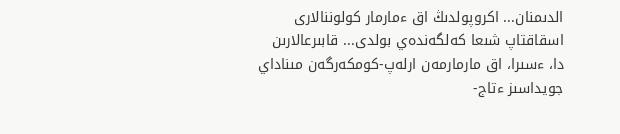الدىمنان... اكروپولدىڭ اق ءمارمار كولوننالارى اسقاقتاپ شىعا كەلگەندەي بولدى... قابىرعالارىن دا، ءسىرا، اق مارمارمەن ارلەپ-كومكەرگەن مىناداي جويداسىز ءتاج-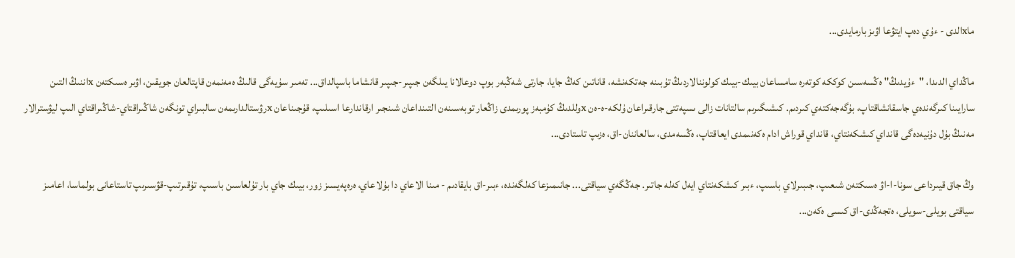ماxالدى - ءۇي دەپ ايتۋعا اۋىز بارمايدى...

ماڭداي الدىدا، "ءۇيدىڭ" ەڭسەسىن كوككە كوتەرە سامساعان بيىك-بيىك كولوننالاردىڭ تۇبىنە جەتكەنشە، قاناتىن كەڭ جايا، جارتى شەڭبەر بوپ دوعالانا يىلگەن جىپىر-جىپىر قانشاما باسپالداق... تەمىر سۇيەگى قالىڭ ەمەنمەن قاپتالعان جويقىن، اۋىر ەسىكتەن xاننىڭ التىن سارايىنا كىرگەندەي جاسقانشاقتاپ، بۇگەجەكتەي كىردىم. كىشىگىرىم سالتانات زالى ىسپەتتى جارقىراعان ۇلكە-ە-ەن xوللدىڭ كۇمبەز پورىمدى زاڭعار توبەسىنەن التىنداعان شىنجىر ارقاندارعا اسىلىپ، قۇجىناعان xرۋستالدارىمەن سالبىراي تونگەن شاڭىراقتاي-شاڭىراقتاي الىپ ليۋسترالار مەنىڭ بۇل دۇنيەدەگى قانداي كىشكەنتاي، قانداي قوراش ادام ەكەنىمدى ايعاقتاپ، ەڭسەمدى، سالعاننان-اق، ەزىپ تاستادى...

وڭ جاق قيىرداعى سونا-ا-اۋ ەسىكتەن شىعىپ، جىبىرلاي باسىپ، ءبىر كىشكەنتاي ايەل كەلە جاتىر. جەڭگەي سياقتى... جانىمىزعا كەلگەندە، ءبىر-اق بايقادىم - مىنا الاعاي دا بۇلاعاي، ەرەپەيسىز زور، بيىك جاي بار تۇلعاسىن باسىپ، تۇقىرتىپ-قۋسىرىپ تاستاعانى بولماسا، اعامىز سياقتى بويلى-سويلى، ەتجەڭدى-اق كىسى ەكەن...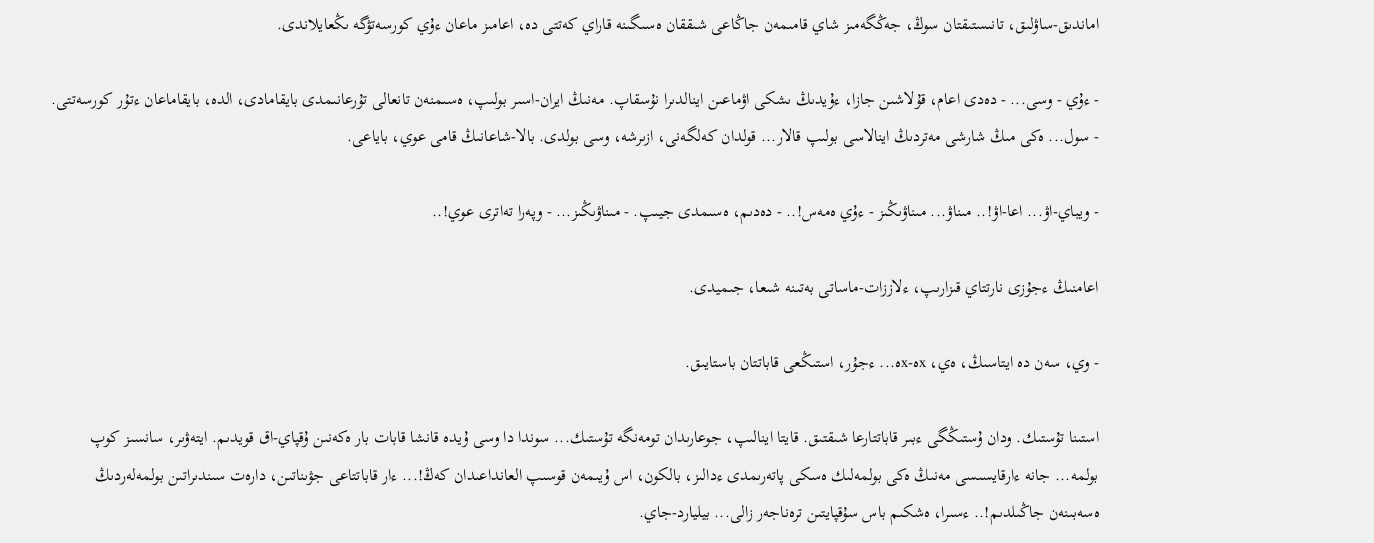اماندىق-ساۋلىق، تانىستىقتان سوڭ، جەڭگەمىز شاي قامىمەن جاڭاعى شىققان ەسىگىنە قاراي كەتتى دە، اعامىز ماعان ءۇي كورسەتۋگە ىڭعايلاندى.

- ءۇي - وسى... - دەدى اعام، قۇلاشىن جازا، ءۇيدىڭ ىشكى اۋماعىن اينالدىرا نۇسقاپ. مەنىڭ ايران-اسىر بولىپ، ەسىمنەن تانعالى تۇرعانىمدى بايقامادى، الدە، بايقاماعان ءتۇر كورسەتتى. - سول... ەكى مىڭ شارشى مەتردىڭ اينالاسى بولىپ قالار... قولدان كەلگەنى، ازىرشە، وسى بولدى. بالا-شاعانىڭ قامى عوي، باياعى.

- ويباي-اۋ... اعا-اۋ!.. مىناۋ... مىناۋىڭىز - ءۇي ەمەس!.. - دەدىم، ەسىمدى جيىپ. - مىناۋىڭىز... - وپەرا تەاترى عوي!..

اعامنىڭ ءجۇزى نارتتاي قىزارىپ، ءلاززات-ماساتى بەتىنە شىعا، جىميدى.

- وي، سەن دە ايتاسىڭ، ەي، xە-xە... ءجۇر، استىڭعى قاباتتان باستايىق.

استىنا تۇستىك. ودان ۇستىڭگى ءبىر قاباتتارعا شىقتىق. قايتا اينالىپ، جوعارىدان تومەنگە تۇستىك... سوندا دا وسى ۇيدە قانشا قابات بار ەكەنىن ۇقپاي-اق قويدىم. ايتەۋىر، سانسىز كوپ بولمە... جانە ءارقايسىسى مەنىڭ ەكى بولمەلىك ەسكى پاتەرىمدى ءدالىز، بالكون، اس ۇيىمەن قوسىپ العانداعىدان كەڭ!... ءار قاباتتاعى جۋىناتىن، دارەت سىندىراتىن بولمەلەردىڭ ەسەبىنەن جاڭىلدىم!.. ءسىرا، ەشكىم باس سۇقپايتىن ترەناجەر زالى... بيليارد-جاي.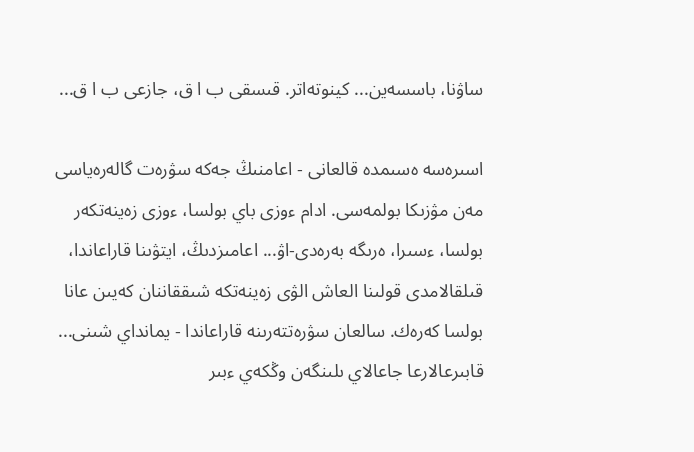ساۋنا، باسسەين... كينوتەاتر. قىسقى ب ا ق، جازعى ب ا ق...

اسىرەسە ەسىمدە قالعانى - اعامنىڭ جەكە سۋرەت گالەرەياسى مەن مۋزىكا بولمەسى. ادام ءوزى باي بولسا، ءوزى زەينەتكەر بولسا، ءسىرا، ەرىگە بەرەدى-اۋ... اعامىزدىڭ، ايتۋىنا قاراعاندا، قىلقالامدى قولىنا العاش الۋى زەينەتكە شىققاننان كەيىن عانا بولسا كەرەك. سالعان سۋرەتتەرىنە قاراعاندا - يمانداي شىنى... قابىرعالارعا جاعالاي ىلىنگەن وڭكەي ءبىر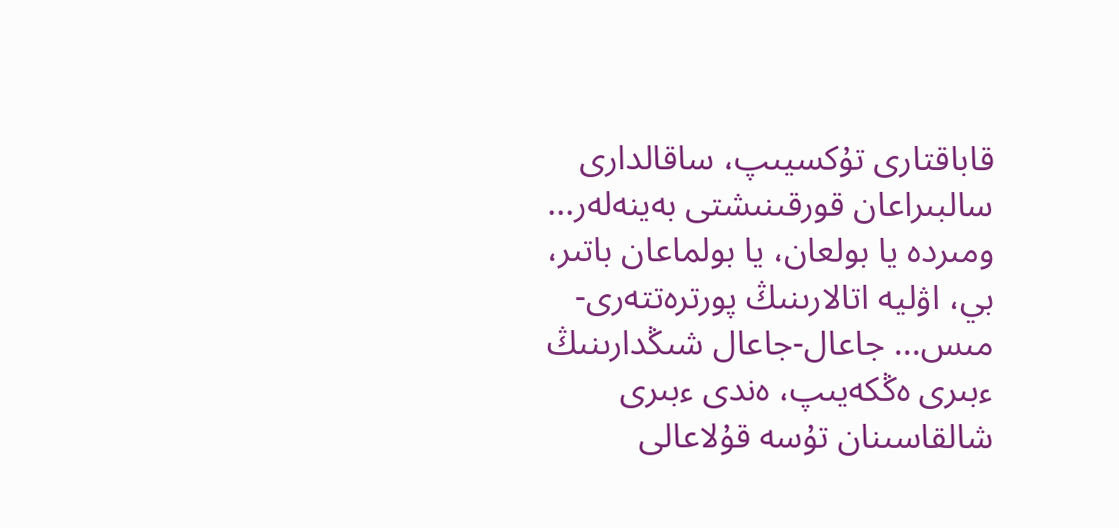قاباقتارى تۇكسيىپ، ساقالدارى سالبىراعان قورقىنىشتى بەينەلەر... ومىردە يا بولعان، يا بولماعان باتىر، بي، اۋليە اتالارىنىڭ پورترەتتەرى-مىس... جاعال-جاعال شىڭدارىنىڭ ءبىرى ەڭكەيىپ، ەندى ءبىرى شالقاسىنان تۇسە قۇلاعالى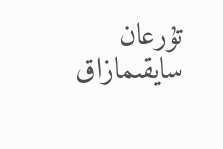تۇرعان سايقىمازاق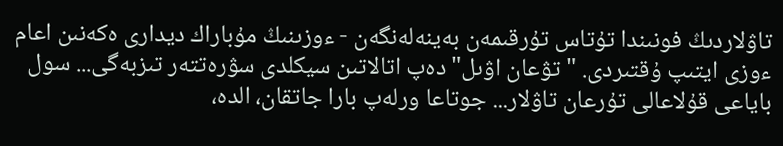تاۋلاردىڭ فونىندا تۇتاس تۇرقىمەن بەينەلەنگەن - ءوزىنىڭ مۇباراك ديدارى ەكەنىن اعام ءوزى ايتىپ ۇقتىردى. "تۋعان اۋىل" دەپ اتالاتىن سيكلدى سۋرەتتەر تىزبەگى... سول باياعى قۇلاعالى تۇرعان تاۋلار... جوتاعا ورلەپ بارا جاتقان، الدە،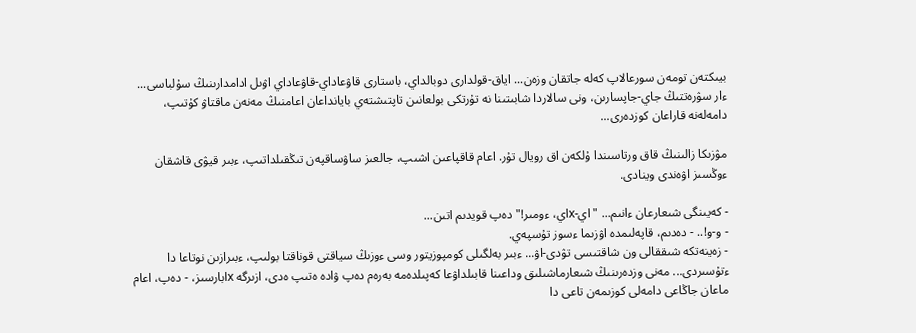بيىكتەن تومەن سورعالاپ كەلە جاتقان وزەن... اياق-قولدارى دوبالداي، باستارى قاۋعاداي-قاۋعاداي اۋىل ادامدارىنىڭ سۇلباسى... ءار سۋرەتتىڭ جاي-جاپسارىن، ونى سالاردا شابىتىنا نە تۇرتكى بولعانىن تاپتىشتەي بايانداعان اعامنىڭ مەنەن ماقتاۋ كۇتىپ، دامەلەنە قاراعان كوزدەرى...

مۋزىكا زالىنىڭ قاق ورتاسىندا ۇلكەن اق رويال تۇر. اعام قاقپاعىن اشىپ، جالعىز ساۋساقپەن تىڭقىلداتىپ، ءبىر قيۋى قاشقان ءوڭسىز اۋەندى وينادى.

- كەيىنگى شىعارعان ءانىم... "اي-xاي، ءومىر!" دەپ قويدىم اتىن...
- و-و!.. - دەدىم، قاپەلىمدە اۋزىما ءسوز تۇسپەي.
- زەينەتكە شىققالى ون شاقتىسى تۋدى-اۋ... ءبىر بەلگىلى كومپوزيتور وسى ءوزىڭ سياقتى قوناقتا بولىپ، ءبىرازىن نوتاعا دا ءتۇسىردى... مەنى وزدەرىنىڭ شىعارماشىلىق وداعىنا قابىلداۋعا كەپىلدەمە بەرەم دەپ ۋادە ەتىپ ەدى، ازىرگە xابارسىز، - دەپ، اعام ماعان جاڭاعى دامەلى كوزىمەن تاعى دا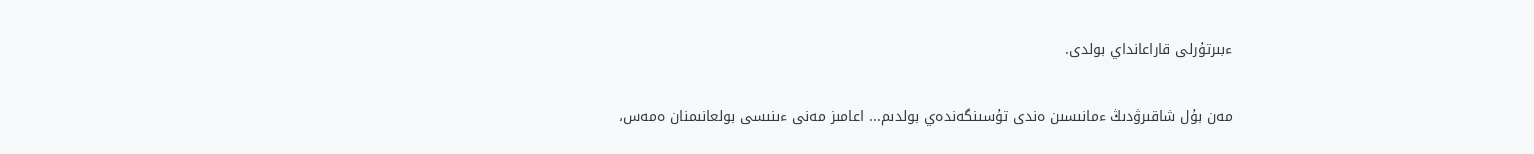ءبىرتۇرلى قاراعانداي بولدى.

مەن بۇل شاقىرۋدىڭ ءمانىسىن ەندى تۇسىنگەندەي بولدىم... اعامىز مەنى ءىنىسى بولعانىمنان ەمەس،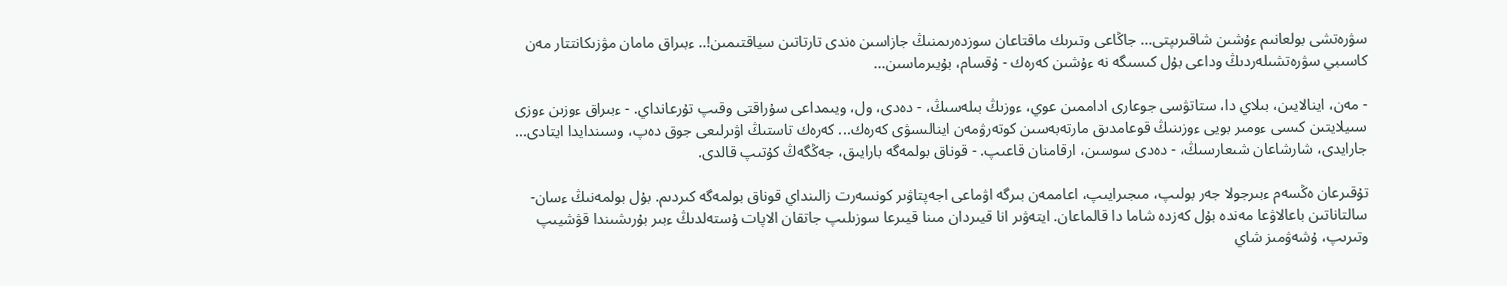سۋرەتشى بولعانىم ءۇشىن شاقىرىپتى... جاڭاعى وتىرىك ماقتاعان سوزدەرىمنىڭ جازاسىن ەندى تارتاتىن سياقتىمىن!.. ءبىراق مامان مۋزىكانتتار مەن كاسىبي سۋرەتشىلەردىڭ وداعى بۇل كىسىگە نە ءۇشىن كەرەك - ۇقسام، بۇيىرماسىن...

- مەن، اينالايىن، بىلاي دا، ستاتۋسى جوعارى اداممىن عوي، ءوزىڭ بىلەسىڭ، - دەدى، ول، ويىمداعى سۇراقتى وقىپ تۇرعانداي. - ءبىراق ءوزىن ءوزى سىيلايتىن كىسى ءومىر بويى ءوزىنىڭ قوعامدىق مارتەبەسىن كوتەرۋمەن اينالىسۋى كەرەك... كەرەك تاستىڭ اۋىرلىعى جوق دەپ، وسىندايدا ايتادى... جارايدى، شارشاعان شىعارسىڭ، - دەدى سوسىن، ارقامنان قاعىپ. - قوناق بولمەگە بارايىق، جەڭگەڭ كۇتىپ قالدى.

تۇقىرعان ەڭسەم ءبىرجولا جەر بولىپ، مىجىرايىپ، اعاممەن بىرگە اۋماعى اجەپتاۋىر كونسەرت زالىنداي قوناق بولمەگە كىردىم. بۇل بولمەنىڭ ءسان-سالتاناتىن باعالاۋعا مەندە بۇل كەزدە شاما دا قالماعان. ايتەۋىر انا قيىردان مىنا قيىرعا سوزىلىپ جاتقان الاپات ۇستەلدىڭ ءبىر بۇرىشىندا قۋشيىپ وتىرىپ، ۇشەۋمىز شاي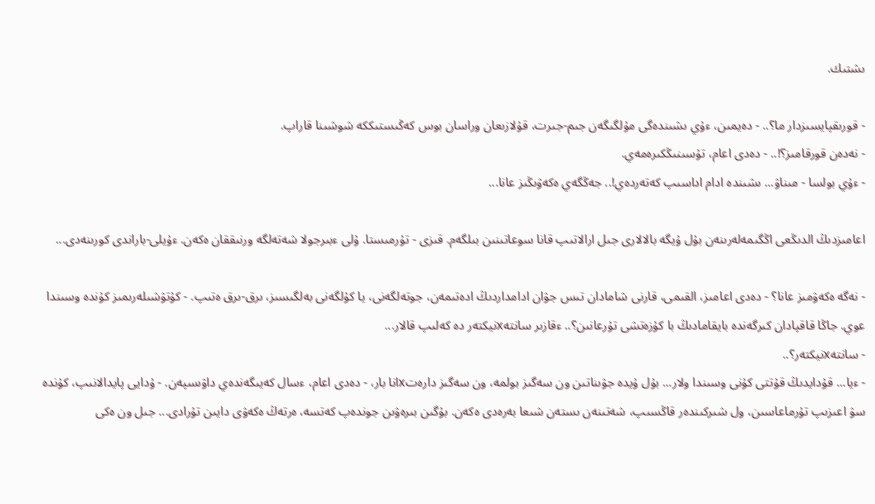ىشتىك.

- قورىقپايسىزدار ما؟.. - دەيمىن، ءۇي ىشىندەگى مۇلگىگەن جىم-جىرت، قۇلازىعان وراسان بوس كەڭىستىككە شوشىنا قاراپ.
- نەدەن قورقامىز؟!.. - دەدى اعام، تۇسىنىڭكىرەمەي.
- ءۇي بولسا - مىناۋ... ىشىندە ادام اداسىپ كەتەردەي!.. جەڭگەي ەكەۋىڭىز عانا...

اعامىزدىڭ الدىڭعى اڭگىمەلەرىنەن بۇل ۇيگە بالالارى جىل ارالاتىپ قانا سوعاتىنىن بىلگەم. قىزى - تۇرمىستا. ۇلى ءبىرجولا شەتەلگە ورنىققان ەكەن. ءۇيلى-باراندى كورىنەدى...

- نەگە ەكەۋمىز عانا؟ - دەدى اعامىز، القىمى، قارنى شامادان تىس جۋان ادامداردىڭ ادەتىمەن، جوتەلگەنى، يا كۇلگەنى بەلگىسىز، ىرق-ىرق ەتىپ. - كۇتۋشىلەرىمىز كۇندە وسىندا عوي. جاڭا قاقپادان كىرگەندە بايقامادىڭ با كۇزەتشى تۇرعانىن؟.. ءقازىر سانتەxنيكتەر دە كەلىپ قالار...
- سانتەxنيكتەر؟..
- ءيا... قۇدايدىڭ قۇتتى كۇنى وسىندا ولار... بۇل ۇيدە جۋىناتىن ون سەگىز بولمە، ون سەگىز دارەتxانا بار، - دەدى اعام، ءسال كەيىگەندەي داۋىسپەن. - ۇدايى پايدالانىپ، كۇندە سۋ اعىزىپ تۇرماعاسىن، ول شىركىندەر قاڭسىپ، شەتىنەن ىستەن شىعا بەرەدى ەكەن. بۇگىن بىرەۋىن جوندەپ كەتسە، ەرتەڭ ەكەۋى دايىن تۇرادى... جىل ون ەكى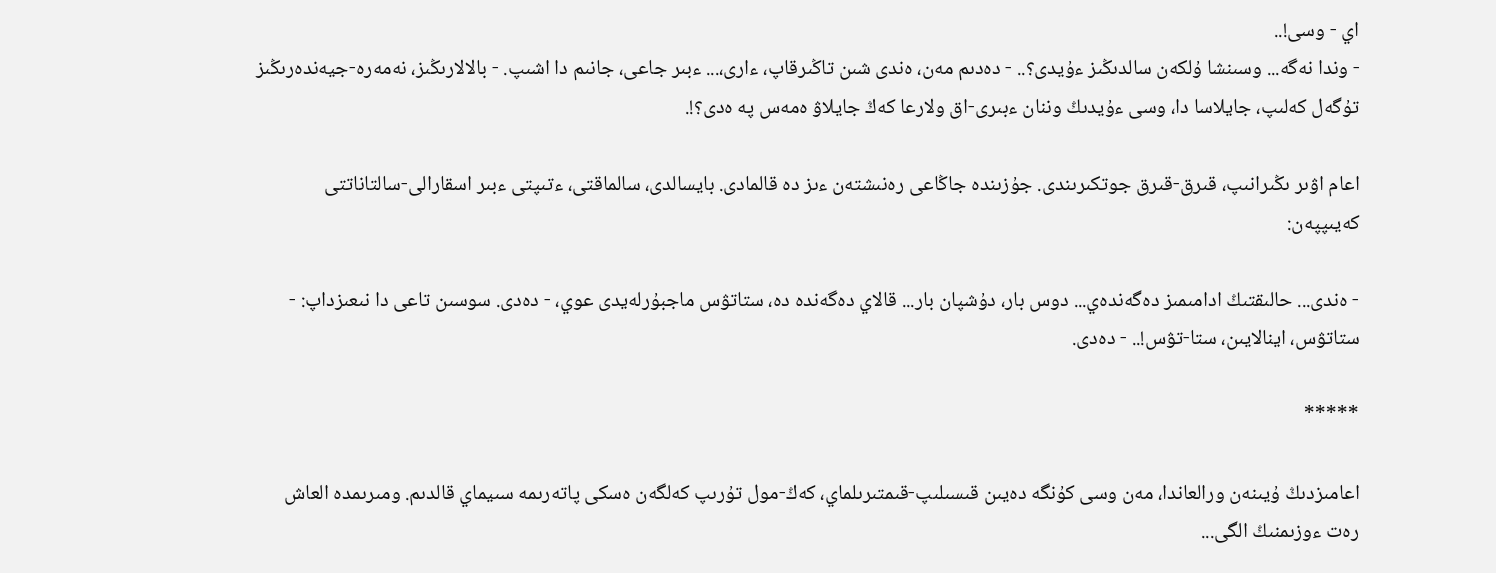اي - وسى!..
- وندا نەگە... وسىنشا ۇلكەن سالدىڭىز ءۇيدى؟.. - دەدىم مەن، ەندى شىن تاڭىرقاپ، ءارى،... ءبىر جاعى، جانىم دا اشىپ. - بالالارىڭىز، نەمەرە-جيەندەرىڭىز تۇگەل كەلىپ، جايلاسا دا، وسى ءۇيدىڭ وننان ءبىرى-اق ولارعا كەڭ جايلاۋ ەمەس پە ەدى؟!.

اعام اۋىر ىڭىرانىپ، قىرق-قىرق جوتكىرىندى. جۇزىندە جاڭاعى رەنىشتەن ءىز دە قالمادى. بايسالدى، سالماقتى، ءتىپتى ءبىر اسقارالى-سالتاناتتى كەيىپپەن:

- ەندى... حالىقتىڭ ادامىمىز دەگەندەي... دوس بار، دۇشپان بار... قالاي دەگەندە دە، ستاتۋس ماجبۇرلەيدى عوي، - دەدى. سوسىن تاعى دا نىعىزداپ: - ستاتۋس، اينالايىن، ستا-تۋس!.. - دەدى.

*****

اعامىزدىڭ ۇيىنەن ورالعاندا، مەن وسى كۇنگە دەيىن قىسىلىپ-قىمتىرىلماي، كەڭ-مول تۇرىپ كەلگەن ەسكى پاتەرىمە سىيماي قالدىم. ومىرىمدە العاش رەت ءوزىمنىڭ الگى...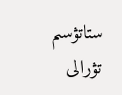ستاتۋسىم تۋرالى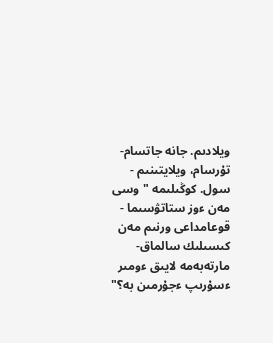ويلادىم. جانە جاتسام-تۇرسام، ويلايتىنىم - سول. كوڭىلىمە "وسى مەن ءوز ستاتۋسىما - قوعامداعى ورنىم مەن كىسىلىك سالماق-مارتەبەمە لايىق ءومىر ءسۇرىپ ءجۇرمىن بە؟"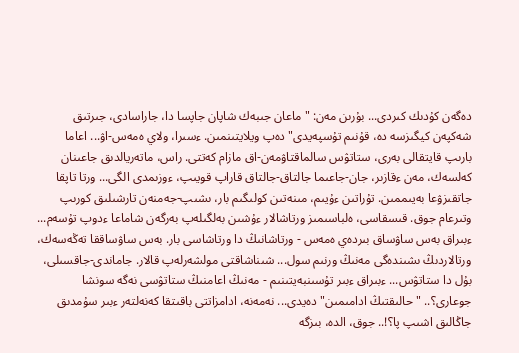دەگەن كۇدىك كىردى... بۇرىن مەن: "ماعان جىبەك شاپان جاپسا دا، جاراسادى، جىرتىق شەكپەن كيگىزسە دە، قۇنىم تۇسپەيدى" دەپ ويلايتىنمىن. ءسىرا، ولاي ەمەس-اۋ... اعاما بارىپ قايتقالى بەرى، ستاتۋس سالماقتاۋمەن-اق مازام كەتتى. راس، ماتەريالدىق جاعىنان كەلسەك، مەن ءقازىر، جان-جاعىما جالتاق-جالتاق قاراپ قويىپ، ءوزىمدى الگى... ورتا تاپقا جاتقىزۋعا بەيىممىن. تۇراتىن ءۇيىم، مىنەتىن كولىگىم بار، ىشىپ-جەمنەن تارشىلىق كورىپ وتىرعام جوق. قىسقاسى، ەلباسىمىز ورتاشالار ءۇشىن بەلگىلەپ بەرگەن شاماعا ءدوپ تۇسەم... ءبىراق بەس ساۋساق بىردەي ەمەس - ورتاشانىڭ دا ورتاشاسى بار. بەس ساۋساققا تەڭەسەك، ورتالاردىڭ ىشىندەگى مەنىڭ ورنىم سول... شىناشاقتى مولشەرلەپ قالار. جاماندى-جاقسىلى، بۇل دا ستاتۋس... ءبىراق ءبىر تۇسىنبەيتىنىم - مەنىڭ اعامنىڭ ستاتۋسى نەگە سونشا جوعارى؟.. "حالىقتىڭ ادامىمىن" دەيدى... نەمەنە، ادامزاتتى باقىتقا كەنەلتەر ءبىر سۇمدىق جاڭالىق اشىپ پا؟!.. جوق، الدە، بىزگە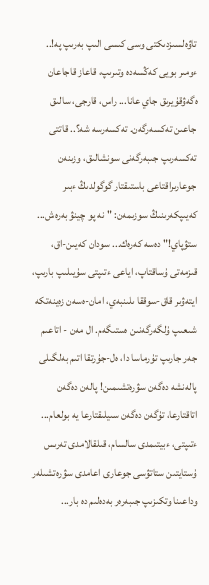تاۋەلسىزدىكتى وسى كىسى الىپ بەرىپ پە!.. ءومىر بويى كەڭسەدە وتىرىپ، قاعاز قاجاعان ەگەۋقۇيرىق جاي عانا... راس، قارجى، سالىق جاعىن تەكسەرگەن. تەكسەرسە شە؟.. قاتتى تەكسەرىپ جىبەرگەنى سونشالىق، وزىنەن جوعارىراقتاعى باستىقتار گوگولدىڭ ءبىر كەيىپكەرىنىڭ سوزىمەن: "نە پو چينۋ بەرەش... ستۋپاي!" دەسە كەرەك... سودان كەيىن-اق، قىزمەتى ۇساقتاپ، اياعى ءتىپتى سۇيىلىپ بارىپ، ايتەۋىر قاق-سوققا ىلىنبەي، امان-ەسەن زەينەتكە شىعىپ ۇلگەرگەنىن ەستىگەم. ال مەن - اتاعىم جەر جارىپ تۇرماسا دا، ەل-جۇرتقا اتىم بەلگىلى پالەنشە دەگەن سۋرەتشىمىن! پالەن دەگەن اتاقتارعا، تۇگەن دەگەن سىيلىقتارعا يە بولعام... ءتىپتى، ءبيتىمدى سالسام، قىلقالامدى تەرىس ۇستايتىن ستاتۋسى جوعارى اعامدى سۋرەتشىلەر وداعىنا وتكىزىپ جىبەرەر بەدەلىم دە بار...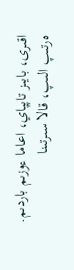اقىرى، بايىز تاپپاي، اعاما ءوزىم باردىم. ەرتىپ الىپ، قالا سىرتىنا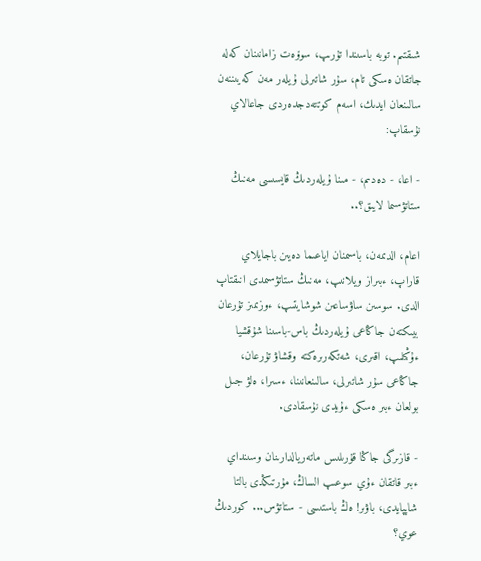شىقتىم. توبە باسىندا تۇرىپ، سوۆەت زامانىنان كەلە جاتقان ەسكى تام، سۇر شاتىرلى ۇيلەر مەن كەيىننەن سالىنعان ايدىك، اسەم كوتتەدجدەردى جاعالاي نۇسقاپ:

- اعا، - دەدىم، - مىنا ۇيلەردىڭ قايسىسى مەنىڭ ستاتۋسىما لايىق؟..

اعام، الدىمەن، باسىمنان اياعىما دەيىن باجايلاي قاراپ، ءبىراز ويلانىپ، مەنىڭ ستاتۋسىمدى انىقتاپ الدى. سوسىن ساۋساعىن شوشايتىپ، ءوزىمىز تۇرعان بيىكتەن جاڭاعى ۇيلەردىڭ باس-باسىنا شۇقشيا ءۇڭىلىپ، اقىرى، شەتكەرىرەكتە وقشاۋ تۇرعان، جاڭاعى سۇر شاتىرلى، سالىنعانىنا، ءسىرا، ەلۋ جىل بولعان ءبىر ەسكى ءۇيدى نۇسقادى.

- قازىرگى جاڭا قۇرىلىس ماتەريالدارىنان وسىنداي ءبىر قاتقان ءۇي سوعىپ الساڭ، مۇرتىڭدى بالتا شاپپايدى، باۋىر! ەڭ باستىسى - ستاتۋس... كوردىڭ عوي؟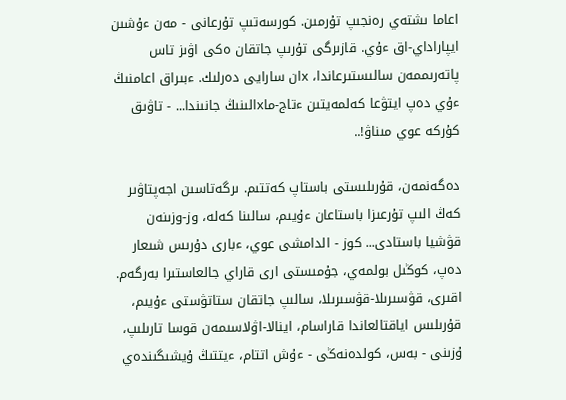اعاما ىشتەي رەنجىپ تۇرمىن. كورسەتىپ تۇرعانى - مەن ءۇشىن ايپاراداي-اق ءۇي. قازىرگى تۇرىپ جاتقان ەكى اۋىز تاس پاتەرىممەن سالىستىرعاندا، xان سارايى دەرلىك. ءبىراق اعامنىڭ ءۇي دەپ ايتۋعا كەلمەيتىن ءتاج-ماxالىنىڭ جانىندا... - تاۋىق كۇركە عوي مىناۋ!..

دەگەنمەن، قۇرىلىستى باستاپ كەتتىم. ىرگەتاسىن اجەپتاۋىر كەڭ الىپ تۇرعىزا باستاعان ءۇيىم، سالىنا كەلە، وز-وزىنەن قۋشيا باستادى... كوز - الدامشى عوي، ءبارى دۇرىس شىعار دەپ، كوڭىل بولمەي، جۇمىستى ارى قاراي جالعاستىرا بەرگەم. اقىرى، قۋسىرىلا-قۋسىرىلا، سالىپ جاتقان ستاتۋستى ءۇيىم، قۇرىلىس اياقتالعاندا قاراسام، اينالا-اۋلاسىمەن قوسا تارىلىپ، ۇزىنى - بەس، كولدەنەڭى - ءۇش اتتام، ءيتتىڭ ۇيشىگىندەي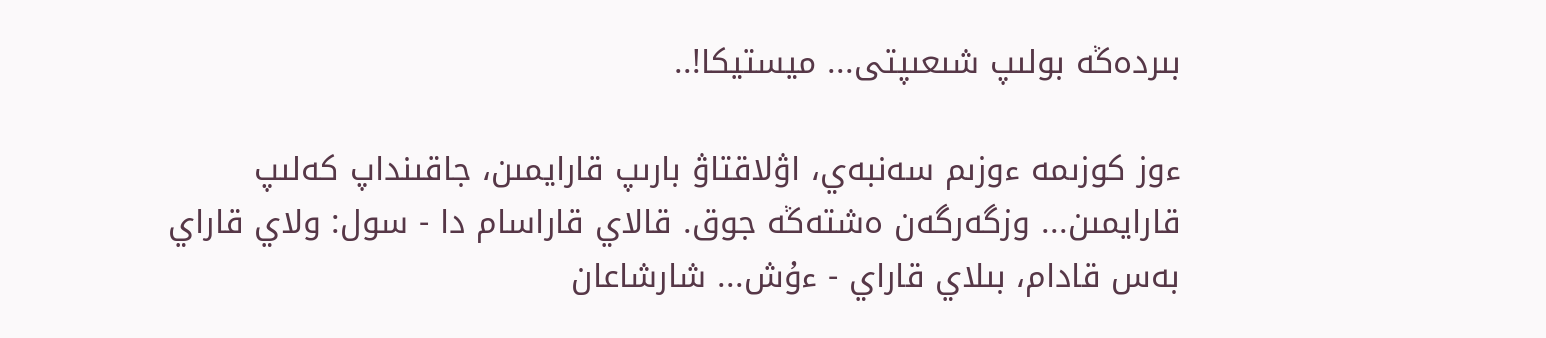بىردەڭە بولىپ شىعىپتى... ميستيكا!..

ءوز كوزىمە ءوزىم سەنبەي، اۋلاقتاۋ بارىپ قارايمىن، جاقىنداپ كەلىپ قارايمىن... وزگەرگەن ەشتەڭە جوق. قالاي قاراسام دا - سول: ولاي قاراي بەس قادام، بىلاي قاراي - ءۇش... شارشاعان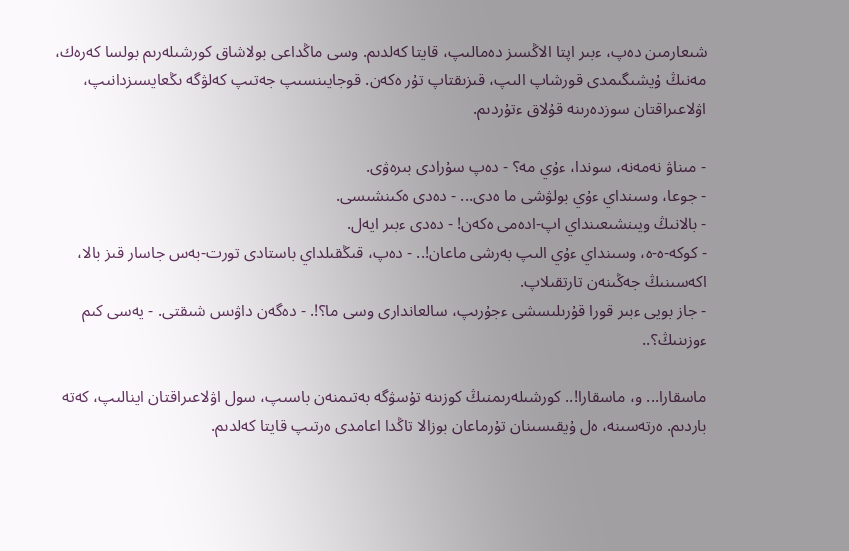شىعارمىن دەپ، ءبىر اپتا الاڭسىز دەمالىپ، قايتا كەلدىم. وسى ماڭداعى بولاشاق كورشىلەرىم بولسا كەرەك، مەنىڭ ۇيشىگىمدى قورشاپ الىپ، قىزىقتاپ تۇر ەكەن. قوجايىنسىپ جەتىپ كەلۋگە ىڭعايسىزدانىپ، اۋلاعىراقتان سوزدەرىنە قۇلاق ءتۇردىم.

- مىناۋ نەمەنە، سوندا، ءۇي مە؟ - دەپ سۇرادى بىرەۋى.
- جوعا، وسىنداي ءۇي بولۋشى ما ەدى... - دەدى ەكىنشىسى.
- بالانىڭ ويىنشىعىنداي اپ-ادەمى ەكەن! - دەدى ءبىر ايەل.
- كوكە-ە-ە، وسىنداي ءۇي الىپ بەرشى ماعان!.. - دەپ، قىڭقىلداي باستادى تورت-بەس جاسار قىز بالا، اكەسىنىڭ جەڭىنەن تارتقىلاپ.
- جاز بويى ءبىر قورا قۇرىلىسشى ءجۇرىپ، سالعاندارى وسى ما؟!. - دەگەن داۋىس شىقتى. - يەسى كىم ءوزىنىڭ؟..

ماسقارا... و، ماسقارا!.. كورشىلەرىمنىڭ كوزىنە تۇسۋگە بەتىمنەن باسىپ، سول اۋلاعىراقتان اينالىپ، كەتە باردىم. ەرتەسىنە، ەل ۇيقىسىنان تۇرماعان بوزالا تاڭدا اعامدى ەرتىپ قايتا كەلدىم.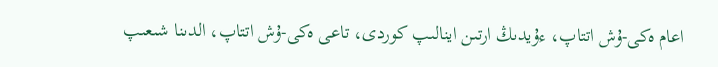اعام ەكى-ۇش اتتاپ، ءۇيدىڭ ارتىن اينالىپ كوردى، تاعى ەكى-ۇش اتتاپ، الدىنا شىعىپ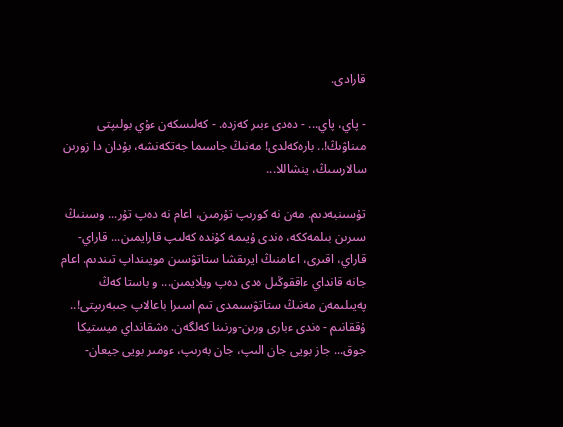قارادى.

- پاي، پاي... - دەدى ءبىر كەزدە. - كەلىسكەن ءۇي بولىپتى مىناۋىڭ!.. بارەكەلدى! مەنىڭ جاسىما جەتكەنشە، بۇدان دا زورىن سالارسىڭ، ينشاللا...

تۇسىنبەدىم. مەن نە كورىپ تۇرمىن، اعام نە دەپ تۇر... وسىنىڭ سىرىن بىلمەككە، ەندى ۇيىمە كۇندە كەلىپ قارايمىن... قاراي-قاراي، اقىرى، اعامنىڭ ايرىقشا ستاتۋسىن مويىنداپ تىندىم. اعام جانە قانداي ءاققوڭىل ەدى دەپ ويلايمىن... و باستا كەڭ پەيىلىمەن مەنىڭ ستاتۋسىمدى تىم اسىرا باعالاپ جىبەرىپتى!.. ۇققانىم - ەندى ءبارى ورىن-ورنىنا كەلگەن. ەشقانداي ميستيكا جوق... جاز بويى جان الىپ، جان بەرىپ، ءومىر بويى جيعان-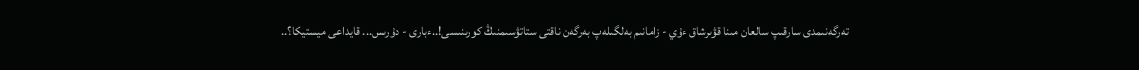تەرگەنىمدى سارقىپ سالعان مىنا قۋىرشاق ءۇي - زامانىم بەلگىلەپ بەرگەن ناقتى ستاتۋسىمنىڭ كورىنىسى!..ءبارى - دۇرىس... قايداعى ميستيكا؟..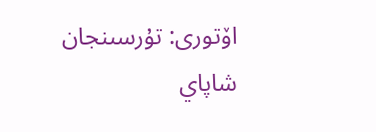اۆتورى: تۇرسىنجان شاپاي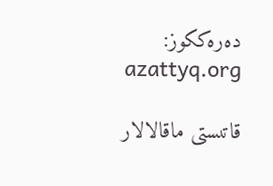دەرەككوز: azattyq.org

قاتىستى ماقالالار